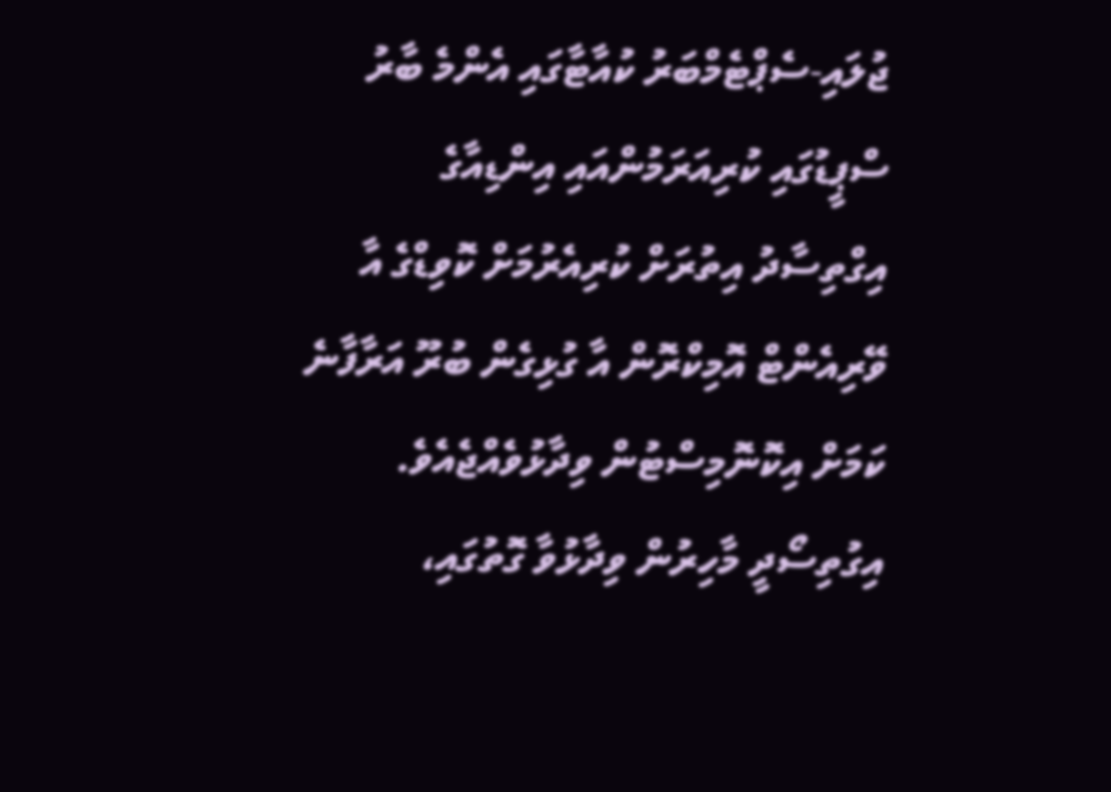ޖުލައި-ސެޕްޓެމްބަރު ކުއާޓާގައި އެންމެ ބާރު ސްޕީޑުގައި ކުރިއަރަމުންއައި އިންޑިއާގެ އިގްތިސާދު އިތުރަށް ކުރިއެރުމަށް ކޮވިޑްގެ އާ ވޭރިއެންޓް އޮމިކްރޮން އާ ގުޅިގެން ބުރޫ އަރާފާނެ ކަމަށް އިކޮނޮމިސްޓުން ވިދާޅުވެއްޖެއެވެ.
އިގުތިސޯދީ މާހިރުން ވިދާޅުވާ ގޮތުގައި،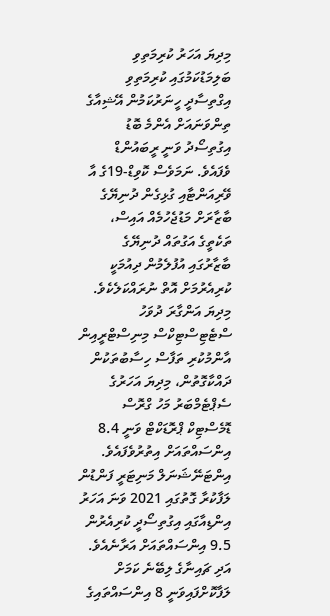މިދިޔަ އަހަރު ކުރިމަތިވި ބަލިމަޑުކަމުގައި ކުރިމަތިވި އިގްތިސާދީ ހީނަރުކަމުން އޭޝިއާގެ ތިންވަނައަށް އެންމެ ބޮޑު އިގުތިސޯދު ވަނީ ރީބައުންޑް ވެފައެވެ. ނަމަވެސް ކޮވިޑް-19ގެ އާ ވޭރިއަންޓާއި ގުޅިގެން ދުނިޔޭގެ ބާޒާރަށް މަޑުޖެހުމެއް އައިސް، ތަކެތީގެ އަގުތައް ދުނިޔޭގެ ބާޒާރުގައި އުފުލެމުން ދިއުމަކީ ކުރިއެރުމަށް އޮތް ނުރައްކަލެކެވެ.
މިދިޔަ އަންގާރަ ދުވަހު ސްޓެޓިސްޓިކްސް މިނިސްޓްރީއިން އާންމުކުރި ތަފާސް ހިސާބުތަކުން ދައްކާގޮތުން، މިދިޔަ އަހަރުގެ ސެޕްޓެމްބަރު މަހު ގްރޮސް ޑޮމެސްޓިކް ޕްރޮޑަކްޓް ވަނީ 8.4 އިންސައްތައަށް އިތުރުވެފައެވެ.
އިންޓަނޭޝަނަލް މަނިޓަރީ ފަންޑުން ލަފާކުރާ ގޮތުގައި 2021 ވަނަ އަހަރު އިންޑިއާގައި އިގުތިސޯދީ ކުރިއެރުން 9.5 އިންސައްތައަށް އަރާނެއެވެ. އަދި ޗައިނާގެ ލިބޭނެ ކަމަށް ލަފާކޮށްފައިވަނީ 8 އިންސައްތައިގެ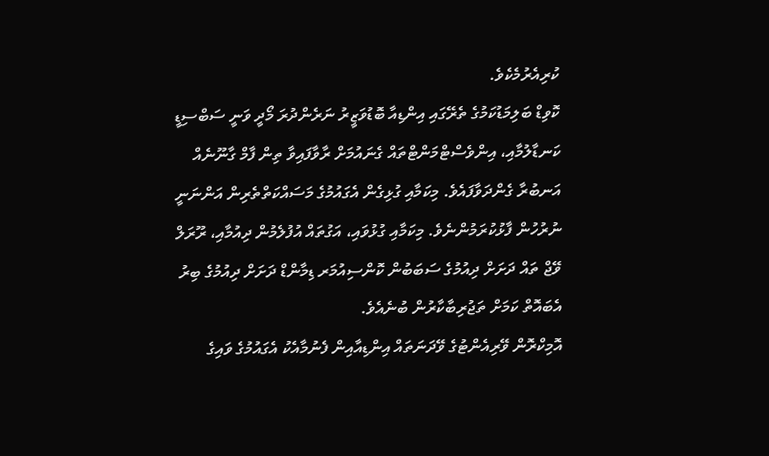ކުރިއެރުމެކެވެ.
ކޮވިޑް ބަލިމަޑުކަމުގެ ތެރޭގައި އިންޑިއާ ބޮޑުވަޒީރު ނަރެންދުރަ މޯދީ ވަނީ ސަބްސިޑީ ކަނޑާލުމާއި، އިންވެސްޓްމަންޓްތައް ގެނައުމަށް ރާވާފައިވާ ތިން ފާމް ގާނޫނެއް އަނބުރާ ގެންދަވާފައެވެ. މިކަމާއި ގުޅިގެން އެގައުމުގެ މަސައްކަތްތެރިން އަންނަނީ ނުރުހުން ފާޅުކުރަމުންނެވެ. މިކަމާއި ގުޅުވައި، އަގުތައް އުފުލެމުން ދިއުމާއި، ރޫރަލް ވޭޖް ތައް ދަށަށް ދިއުމުގެ ސަބަބުން ކޮންސިއުމަރ ޑިމާންޑް ދަށަށް ދިއުމުގެ ބިރު އެބައޮތް ކަމަށް ތަޖުރިބާކާރުން ބުނެއެވެ.
އޮމިކްރޮން ވޭރިއެންޓުގެ ވޭދަނަތައް އިންޑިއާއިން ފެނުމާއެކު އެގައުމުގެ ވައިގެ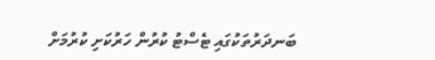ބަނދަރުތަކުގައި ޓެސްޓު ކުރުން ހަރުކަށި ކުރުމަށް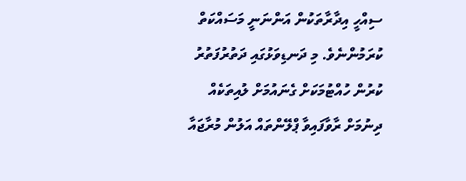ސިއްހީ އިދާރާތަކުން އަންނަނީ މަސައްކަތް ކުރަމުންނެވެ. މި ދަނޑިވަޅުގައި ދަތުރުފަތުރު ކުރުން ހުއްޓުމަކަށް ގެނައުމަށް ލުއިތަކެއް ދިނުމަށް ރާވާފައިވާ ޕްލޭންތައް އަލުން މުރާޖައާ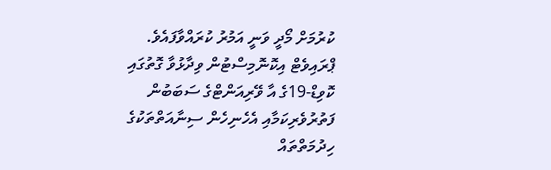ކުރުމަށް މޯދީ ވަނީ އަމުރު ކުރައްވާފައެވެ.
ޕްރައިވެޓް އިކޮނޮމިސްޓުން ވިދާޅުވާ ގޮތުގައި ކޮވިޑް-19ގެ އާ ވޭރިއަންޓްގެ ސަބަބުން ފަތުރުވެރިކަމާއި އެހެނިހެން ސިނާއަތްތަކުގެ ހިދުމަތްތައް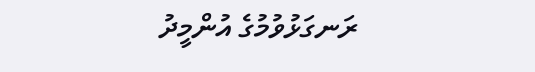ރަނގަޅުވުމުގެ އުންމީދު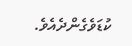ކުޑަވެގެންދެއެވެ.